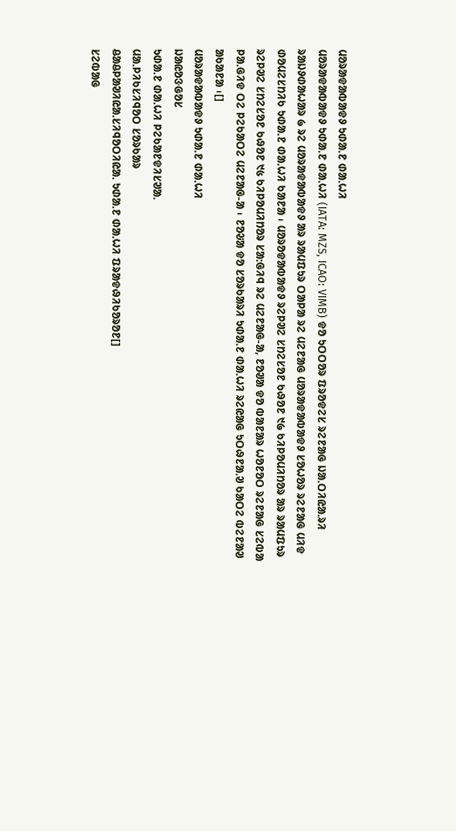ᱢᱚᱨᱟᱫᱟᱵᱟᱫᱽ ᱩᱰᱟᱹᱱ ᱰᱟᱹᱦᱤ
ᱢᱚᱨᱟᱫᱟᱵᱟᱫᱽ ᱩᱰᱟᱹᱱ ᱰᱟᱹᱦᱤ (IATA: MZS, ICAO: VIMB) ᱫᱚ ᱩᱛᱛᱚᱨ ᱯᱨᱚᱫᱮᱥ ᱨᱮᱱᱟᱜ ᱡᱟᱹᱛᱤᱭᱟᱹᱨᱤ ᱨᱟᱡᱽᱰᱟᱦᱟᱨ ᱙ ᱨᱮ ᱢᱚᱨᱟᱫᱟᱵᱟᱫᱽ ᱟᱨ ᱨᱟᱢᱯᱩᱨ ᱛᱟᱞᱟ ᱨᱮ ᱢᱮᱱᱟᱜ ᱢᱚᱨᱟᱫᱟᱵᱟᱫᱽ ᱥᱚᱦᱚᱨ ᱨᱮᱱᱟᱜ ᱢᱤᱫ ᱰᱚᱢᱮᱥᱴᱤᱠ ᱩᱰᱟᱹᱱ ᱰᱟᱹᱦᱤ ᱠᱟᱱᱟ ᱾ ᱢᱚᱨᱚᱫᱟᱵᱟᱫᱽ ᱨᱮᱞᱣᱮ ᱥᱴᱮᱥᱚᱱ ᱠᱷᱚᱱ ᱑᱙ ᱠᱤᱞᱚᱢᱤᱴᱚᱨ ᱟᱨ ᱨᱟᱢᱯᱩᱨ ᱨᱮᱞᱣᱮ ᱥᱴᱮᱥᱚᱱ ᱠᱷᱚᱱ ᱑᱕ ᱠᱤᱞᱚᱢᱤᱴᱚᱨ ᱥᱟᱺᱜᱤᱧ ᱨᱮ ᱢᱮᱱᱟᱜ-ᱟ, ᱱᱚᱣᱟ ᱫᱚ ᱵᱟᱱᱟᱨ ᱦᱚᱱᱚᱛ ᱨᱮᱱᱟᱜ ᱥᱮᱵᱟ ᱞᱟᱹᱜᱤᱫ ᱛᱮ ᱞᱮᱠᱟᱛᱮ ᱢᱮᱱᱟᱜ-ᱟ ᱾ ᱱᱚᱶᱟ ᱫᱚ ᱥᱚᱨᱠᱟᱨᱤ ᱩᱰᱟᱹᱱ ᱰᱟᱹᱦᱤ ᱨᱮᱭᱟᱜ ᱩᱛᱷᱱᱟᱹᱣ ᱠᱟᱛᱮ ᱵᱮᱱᱟᱣ ᱟᱠᱟᱱᱟ ᱾[]
ᱢᱚᱨᱟᱫᱟᱵᱟᱫᱽ ᱩᱰᱟᱹᱱ ᱰᱟᱹᱦᱤ
ᱡᱟᱭᱚᱝᱜᱚᱥ
ᱩᱰᱟᱹᱱ ᱰᱟᱹᱦᱤ ᱞᱮᱠᱟᱱᱫᱤᱥᱣᱟᱹ
ᱢᱟᱹᱞᱤᱠᱥᱤᱧᱚᱛ ᱥᱚᱨᱠᱟᱨ
ᱪᱟᱪᱞᱟᱣᱤᱭᱟᱹᱥᱤᱧᱚᱛᱤᱭᱟᱹ ᱩᱰᱟᱹᱱ ᱰᱟᱹᱦᱤ ᱯᱨᱟᱫᱷᱤᱠᱚᱨᱚᱱ[]
ᱥᱮᱵᱟᱜ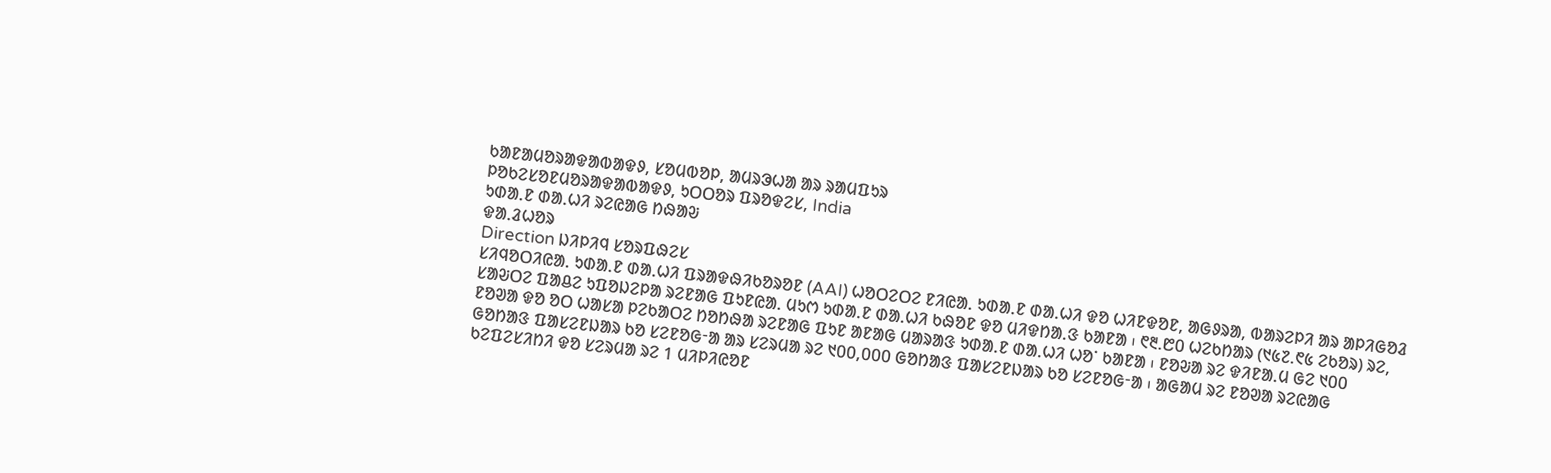ᱠᱟᱱᱟᱢᱚᱨᱟᱫᱟᱵᱟᱫᱽ, ᱥᱚᱢᱵᱚᱞ, ᱟᱢᱨᱳᱦᱟ ᱟᱨ ᱨᱟᱢᱯᱩᱨ
ᱞᱚᱠᱮᱥᱚᱱᱢᱚᱨᱟᱫᱟᱵᱟᱫᱽ, ᱩᱛᱛᱚᱨ ᱯᱨᱚᱫᱮᱥ, India
ᱩᱰᱟᱹᱱ ᱰᱟᱹᱦᱤ ᱨᱮᱭᱟᱜ ᱴᱷᱟᱶ
ᱫᱟᱹᱲᱦᱚᱨ
Direction ᱡᱤᱞᱤᱧ ᱥᱚᱨᱯᱷᱮᱥ
ᱥᱤᱧᱚᱛᱤᱭᱟᱹ ᱩᱰᱟᱹᱱ ᱰᱟᱹᱦᱤ ᱯᱨᱟᱫᱷᱤᱠᱚᱨᱚᱱ (AAI) ᱦᱚᱛᱮᱛᱮ ᱱᱤᱭᱟᱹ ᱩᱰᱟᱹᱱ ᱰᱟᱹᱦᱤ ᱫᱚ ᱦᱤᱱᱫᱚᱱ, ᱟᱜᱽᱨᱟ, ᱵᱟᱨᱮᱞᱤ ᱟᱨ ᱟᱞᱤᱜᱚᱲ ᱥᱟᱶᱛᱮ ᱯᱟᱪᱮ ᱩᱯᱚᱡᱮᱞᱟ ᱨᱮᱱᱟᱜ ᱯᱩᱱᱭᱟᱹ ᱢᱩᱬ ᱩᱰᱟᱹᱱ ᱰᱟᱹᱦᱤ ᱠᱷᱚᱱ ᱫᱚ ᱢᱤᱫᱴᱟᱹᱝ ᱠᱟᱱᱟ ᱾ ᱖᱓.᱘᱐ ᱦᱮᱠᱴᱟᱨ (᱑᱕᱗.᱖᱕ ᱮᱠᱚᱨ) ᱨᱮ, ᱱᱚᱣᱟ ᱫᱚ ᱚᱛ ᱦᱟᱥᱟ ᱞᱮᱠᱟᱛᱮ ᱴᱚᱴᱷᱟ ᱨᱮᱱᱟᱜ ᱯᱩᱱ ᱟᱱᱟᱜ ᱢᱟᱨᱟᱝ ᱩᱰᱟᱹᱱ ᱰᱟᱹᱦᱤ ᱦᱚᱸ ᱠᱟᱱᱟ ᱾ ᱱᱚᱶᱟ ᱨᱮ ᱫᱤᱱᱟᱹᱢ ᱜᱮ ᱑᱐᱐ ᱜᱚᱴᱟᱝ ᱯᱟᱥᱮᱱᱡᱟᱨ ᱠᱚ ᱥᱮᱱᱚᱜᱼᱟ ᱟᱨ ᱥᱮᱨᱢᱟ ᱨᱮ ᱑᱐᱐,᱐᱐᱐ ᱜᱚᱴᱟᱝ ᱯᱟᱥᱮᱱᱡᱟᱨ ᱠᱚ ᱥᱮᱱᱚᱜᱼᱟ ᱾ ᱟᱜᱟᱢ ᱨᱮ ᱱᱚᱣᱟ ᱨᱮᱭᱟᱜ ᱠᱮᱯᱮᱥᱤᱴᱤ ᱫᱚ ᱥᱮᱨᱢᱟ ᱨᱮ 1 ᱢᱤᱞᱤᱭᱚᱱ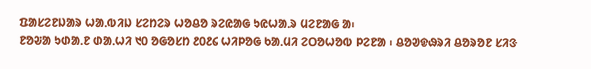ᱯᱟᱥᱮᱱᱡᱟᱨ ᱦᱟᱹᱵᱤᱡ ᱥᱮᱴᱮᱨ ᱦᱚᱪᱚ ᱨᱮᱭᱟᱜ ᱩᱭᱦᱟᱹᱨ ᱢᱮᱱᱟᱜ ᱟ᱾
ᱱᱚᱶᱟ ᱩᱰᱟᱹᱱ ᱰᱟᱹᱦᱤ ᱑᱐ ᱚᱜᱚᱥᱴ ᱒᱐᱒᱔ ᱦᱤᱞᱚᱜ ᱠᱟᱹᱢᱤ ᱮᱛᱚᱦᱚᱵ ᱞᱮᱱᱟ ᱾ ᱪᱚᱣᱫᱷᱨᱤ ᱪᱚᱨᱚᱱ ᱥᱤᱝ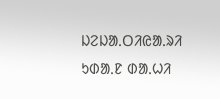ᱡᱮᱡᱟᱹᱛᱤᱭᱟᱹᱨᱤ ᱩᱰᱟᱹᱱ ᱰᱟᱹᱦᱤ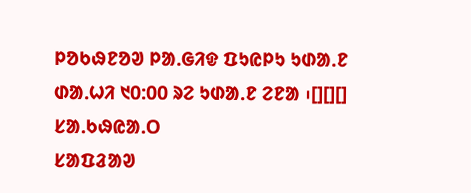ᱞᱚᱠᱷᱱᱚᱣ ᱞᱟᱹᱜᱤᱫ ᱯᱩᱭᱞᱩ ᱩᱰᱟᱹᱱ ᱰᱟᱹᱦᱤ ᱑᱐:᱐᱐ ᱨᱮ ᱩᱰᱟᱹᱱ ᱮᱱᱟ ᱾[][][]
ᱥᱟᱹᱠᱷᱭᱟᱹᱛ
ᱥᱟᱯᱲᱟᱣ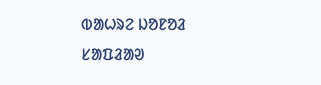ᱵᱟᱦᱨᱮ ᱡᱚᱱᱚᱲ
ᱥᱟᱯᱲᱟᱣ